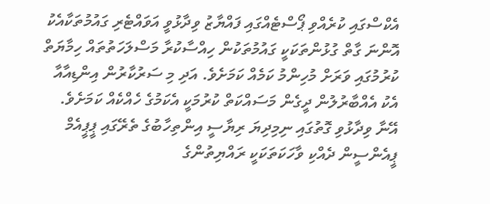އެކްސްގައި ކުރެއްވި ޕޯސްޓެއްގައި ފައްޔާޒު ވިދާޅުވީ އަވައްޓެރި ގައުމުތަކާއެކު އޮންނަ ގާތް ގުޅުންތަކަކީ ގައުމުތަކުން ހިއްސާކުރާ މަސްލަހަތުތައް ހިމާޔަތް ކުރުމުގައި ވަރަށް މުހިންމު ކަމެއް ކަމަށެވެ. އަދި މި ސަރުކާރުން އިންޑިއާއާ އެކު އެއްބާރުލުން ދީގެން މަސައްކަތް ކުރުމަކީ އެކަމުގެ ހެއްކެއް ކަމަށެވެ.
އޭނާ ވިދާޅުވި ގޮތުގައި ނިމިދިޔަ ރިޔާސީ އިންތިހާބުގެ ތެރޭގައި ޕީޕީއެމް ޕީއެންސީން ދެއްކި ވާހަކަތަކަކީ ރައްޔިތުންގެ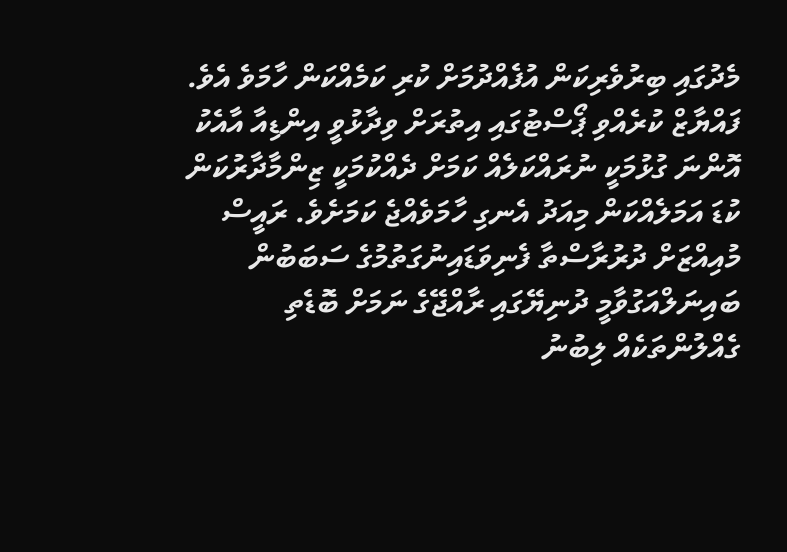މެދުގައި ބިރުވެރިކަން އުފެއްދުމަށް ކުރި ކަމެއްކަން ހާމަވެ އެވެ.
ފައްޔާޒް ކުރެއްވި ޕޯސްޓުގައި އިތުރަށް ވިދާޅުވީ އިންޑިއާ އާއެކު އޮންނަ ގުޅުމަކީ ނުރައްކަލެއް ކަމަށް ދެއްކުމަކީ ޒިންމާދާރުކަން ކުޑަ އަމަލެއްކަން މިއަދު އެނގި ހާމަވެއްޖެ ކަމަށެވެ. ރައީސް މުއިއްޒަށް ދުރުރާސްތާ ފެނިވަޑައިނުގަތުމުގެ ސަބަބުން ބައިނަލްއަގުވާމީ ދުނިޔޭގައި ރާއްޖޭގެ ނަމަށް ބޮޑެތި ގެއްލުންތަކެއް ލިބުނު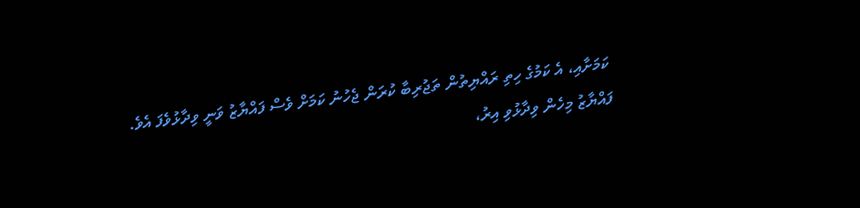ކަމަށާއި، އެ ކަމުގެ ހިތި ރައްޔިތުން ތަޖުރިބާ ކުރަން ޖެހުނު ކަމަށް ވެސް ފައްޔާޒު ވަނީ ވިދާޅުވެފަ އެވެ.
ފައްޔާޒު މިހެން ވިދާޅުވި އިރު،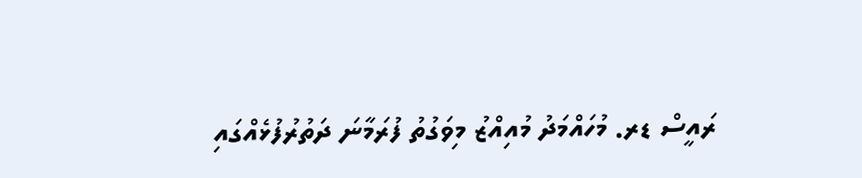ރައީސް ޑރ. މުހައްމަދު މުއިއްޒު މިވަގުތު ފުރަމާނަ ދަތުރުފުޅެއްގައި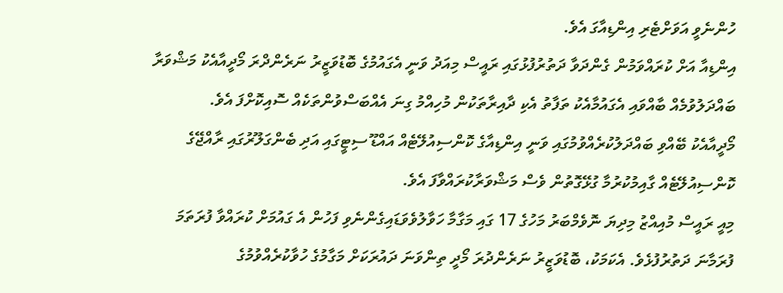ހުންނެވީ އަވަށްޓެރި އިންޑިއާގަ އެވެ.
އިންޑިއާ އަށް ކުރައްވަމުން ގެންދަވާ ދަތުރުފުޅުގައި ރައީސް މިއަދު ވަނީ އެގައުމުގެ ބޮޑުވަޒީރު ނަރެންދްރަ މޯދީއާއެކު މަޝްވަރާ ބައްދަލުވުމެއް ބާއްވައި އެގައުމާއެކު ތަފާތު އެކި ދާއިރާތަކުން މުހިއްމު ގިނަ އެއްބަސްވުންތަކެއް ސޮއިކޮށްފަ އެވެ.
މޯދީއާއެކު ބޭއްވި ބައްދަލުކުރެއްވުމުގައި ވަނީ އިންޑިއާގެ ކޮންސިއުލޭޓެއް އައްޑޫ ސިޓީގައި އަދި ބެންގަލޫރުގައި ރާއްޖޭގެ ކޮންސިއުލޭޓެއް ގާއިމުކުރުމާ ގުޅޭގޮތުން ވެސް މަޝްވަރާކުރައްވާފަ އެވެ.
މިއީ ރައީސް މުއިއްޒު މިދިޔަ ނޮވެމްބަރު މަހުގެ 17 ގައި މަގާމާ ހަވާލުވެވަޑައިގެންނެވި ފަހުން އެ ގައުމަށް ކުރައްވާ ފުރަތަމަ ފުރަމާނަ ދަތުރުފުޅެވެ. އެކަމަކު، ބޮޑުވަޒީރު ނަރެންދުރަ މޯދީ ތިންވަނަ ދައުރަކަށް މަގާމުގެ ހުވާކުރެއްވުމުގެ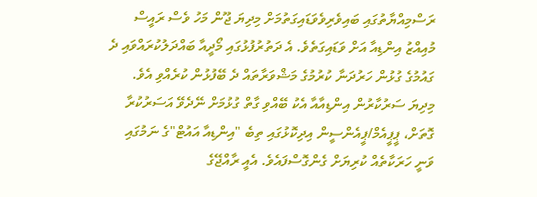ރަސްމިއްޔާތުގައި ބައިވެރިވެވަޑައިގަތުމަށް މިދިޔަ ޖޫން މަހު ވެސް ރައީސް މުއިއްޒު އިންޑިއާ އަށް ވަޑައިގަތެވެ. އެ ދަތުރުފުޅުގައި މޯދީއާ ބައްދަލުކުރައްވައި ދެ ގައުމުގެ ގުޅުން ހަރުދަނާ ކުރުމުގެ މަޝްވަރާތައް ދެ ބޭފުޅުން ކުރެއްވި އެވެ.
މިދިޔަ ސަރުކާރުން އިންޑިއާއާ އެކު ބޭއްވި ގާތް ގުޅުމަށް ނޭދެވޭ އަސަރުކުރާ ގޮތަށް، ޕީޕީއެމް/ޕީއެންސީން އިދިކޮޅުގައި ތިބެ "އިންޑިއާ އައުޓް"ގެ ނަމުގައި ވަނީ ހަރަކާތެއް ކުރިޔަށް ގެންގޮސްފައެވެ. އެއީ ރާއްޖޭގެ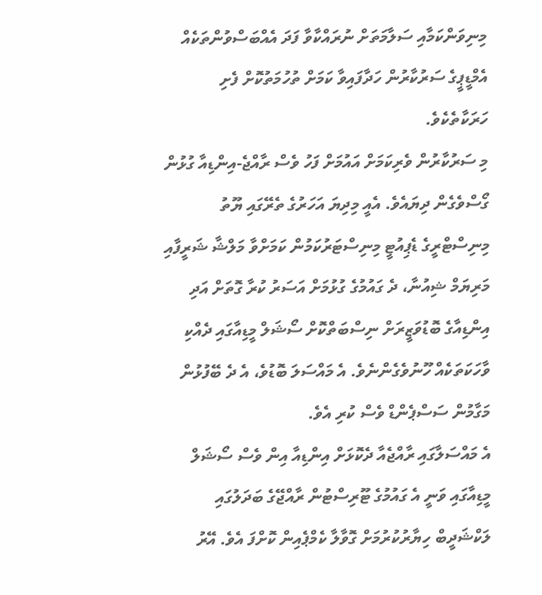މިނިވަންކަމާއި ސަލާމަތަށް ނުރައްކާވާ ފަދަ އެއްބަސްވުންތަކެއް އެމްޑީޕީގެ ސަރުކާރުން ހަދާފައިވާ ކަމަށް ތުހުމަތުކޮށް ފެށި ހަރަކާތެކެވެ.
މި ސަރުކާރުން ވެރިކަމަށް އައުމަށް ފަހު ވެސް ރާއްޖެ-އިންޑިއާ ގުޅުން ގޯސްވެގެން ދިޔައެވެ. އެއީ މިދިޔަ އަހަރުގެ ތެރޭގައި ޔޫތު މިނިސްޓްރީގެ ޑެޕިއުޓީ މިނިސްޓަރުކަމުން ކަމަށްވާ މަލްޝާ ޝަރީފާއި މަރިޔަމް ޝިއުނާ، ދެ ގައުމުގެ ގުޅުމަށް އަސަރު ކުރާ ގޮތަށް އަދި އިންޑިއާގެ ބޮޑުވަޒީރަށް ނިސްބަތްކޮށް ސޯޝަލް މީޑިއާގައި ދެއްކި ވާހަކަތަކެއް ހޫނުވެގެންނެވެ. އެ މައްސަލަ ބޮޑުވެ، އެ ދެ ބޭފުޅުން މަގާމުން ސަސްޕެންޑް ވެސް ކުރި އެވެ.
އެ މައްސަލާގައި ރާއްޖެއާ ދެކޮޅަށް އިންޑިއާ އިން ވެސް ސޯޝަލް މީޑިއާގައި ވަނީ އެ ގައުމުގެ ޓޫރިސްޓުން ރާއްޖޭގެ ބަދަލުގައި ލަކްޝަދީބް ހިޔާރުކުރުމަށް ގޮވާލާ ކެމްޕެއިން ކޮށްފަ އެވެ. އޭރު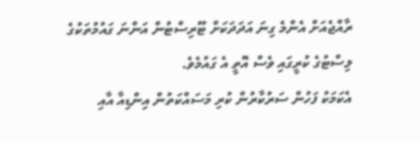ރާއްޖެއަށް އެންމެ ގިނަ އަދަދަކަށް ޓޫރިސްޓުން އަންނަ ގައުމުތަކުގެ ލިސްޓުގެ ކުރީގައި ވެސް އޮތީ އެ ގައުމެވެ.
އެކަމަކު ފަހުން ސަރުކާރުން ކުރި މަސައްކަތުން އިންޑިއާ އާއި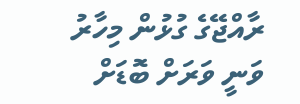ރާއްޖޭގެ ގުޅުން މިހާރު ވަނީ ވަރަށް ބޮޑަށް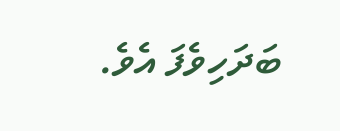ބަދަހިވެފަ އެވެ.